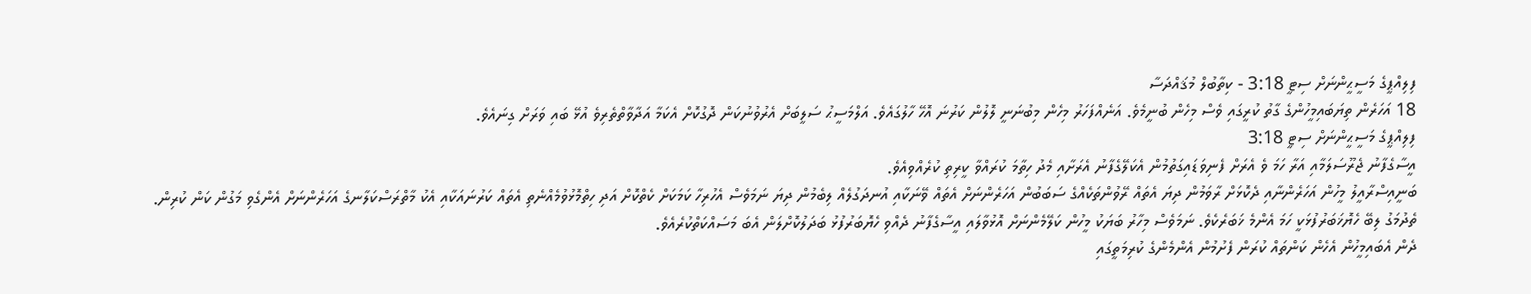ފިލިއްޕީގެ މަސީޙީންނަށް ސިޓީ 3:18 - ކިތާބުލް މުޤައްދަސާ
18 އަހަރެން ތިޔަބައިމީހުންގެ ގާތު ކުރީގައި ވެސް މިހެން ބުނީމެވެ. އަނެއްފަހަރު މިހެން މިބުނަނީ ލޮލުން ކަރުނަ އޮހޭ ހާލުގައެވެ. އަލްމަސީޙު ސަލީބަށް އެރުވުނުކަން ދޮގުކޮށް އެކަމާ އަދާވާތްތެރިވެ އުޅޭ ބައި ވަރަށް ގިނައެވެ.
ފިލިއްޕީގެ މަސީޙީންނަށް ސިޓީ 3:18
އީސާގެފާނު ޖެރޫސަލަމާއި އަރާ ހަމަ ވެ އެރަށް ފެނިވަޑައިގަތުމުން އެކަލޭގެފާނު އެރަށާއި މެދު ހިތާމަ ކުރައްވާ ކީރިތި ކުރެއްވިއެވެ.
ބަނީއިސްރާއީލު މީހުން އަހަރެންނާއި ދެކޮޅަށް ރާވަމުން ދިޔަ އެތައް ރޭވުންތަކެއްގެ ސަބަބުން އަހަރެންނަށް އެތައް ވޭނަކާއި އުނދަގުލެއް ލިބެމުން ދިޔަ ނަމަވެސް އެހުރިހާ ކަމަކަށް ކެތްކޮށް އަދި ހިތްމޮޅުވުމެއްނެތި އެތައް ކަރުނައަކާއި އެކު މާތްރަސްކަލާނގެ އަހަރެންނަށް އެންގެވި މަގުން ކަން ކުރިން.
ތެދުމަގު ލިބޭ ހެޔޮޚަބަރުފުޅަކީ ހަމަ އެންމެ ޚަބަރެކެވެ. ނަމަވެސް މިހާރު ބަޔަކު މީހުން ކަލޭމެންނަށް އޮޅުވާލައި އީސާގެފާނު ދެއްވި ހެޔޮބަރުފުޅު ބަދަލުކޮށްލަން އެބަ މަސައްކަތްކުރެއެވެ.
ދެން އެބައިމީހުން އެހެން ކަންތައް ކުރަން ފެށުމުން އެންމެންގެ ކުރިމަތީގައި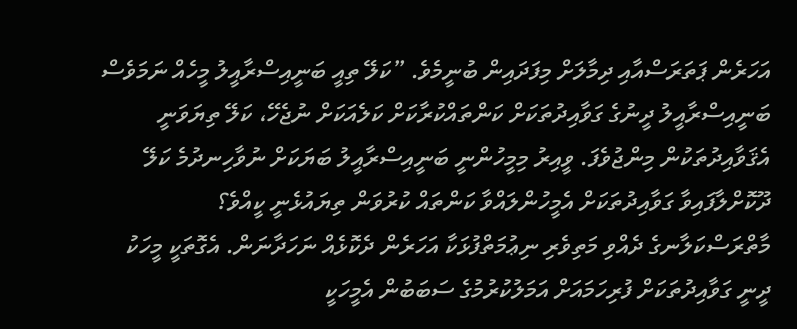އަހަރެން ޕަތަރަސްއާއި ދިމާލަށް މިފަދައިން ބުނީމެވެ. ”ކަލޭ ތިއީ ބަނީއިސްރާއީލު މީހެއް ނަމަވެސް ބަނީއިސްރާއީލު ދީނުގެ ގަވާއިދުތަކަށް ކަންތައްކުރާކަށް ކަލެއަކަށް ނުޖެހޭ، ކަލޭ ތިޔަވަނީ އެޤަވާއިދުތަކުން މިންޖުވެފަ. ވީއިރު މިމީހުންނީ ބަނީއިސްރާއީލު ބަޔަކަށް ނުވާހިނދުމެ ކަލޭ ދޫކޮށްލާފައިވާ ގަވާއިދުތަކަށް އެމީހުންލައްވާ ކަންތައް ކުރުވަން ތިޔައުޅެނީ ކީއްވެ؟
މާތްރަސްކަލާނގެ ދެއްވި މަތިވެރި ނިޢުމަތްފުޅަކާ އަހަރެން ދެކޮޅެއް ނަހަދާނަން. އެގޮތަކީ މީހަކު ދީނީ ގަވާއިދުތަކަށް ފުރިހަމައަށް އަމަލުކުރުމުގެ ސަބަބުން އެމީހަކީ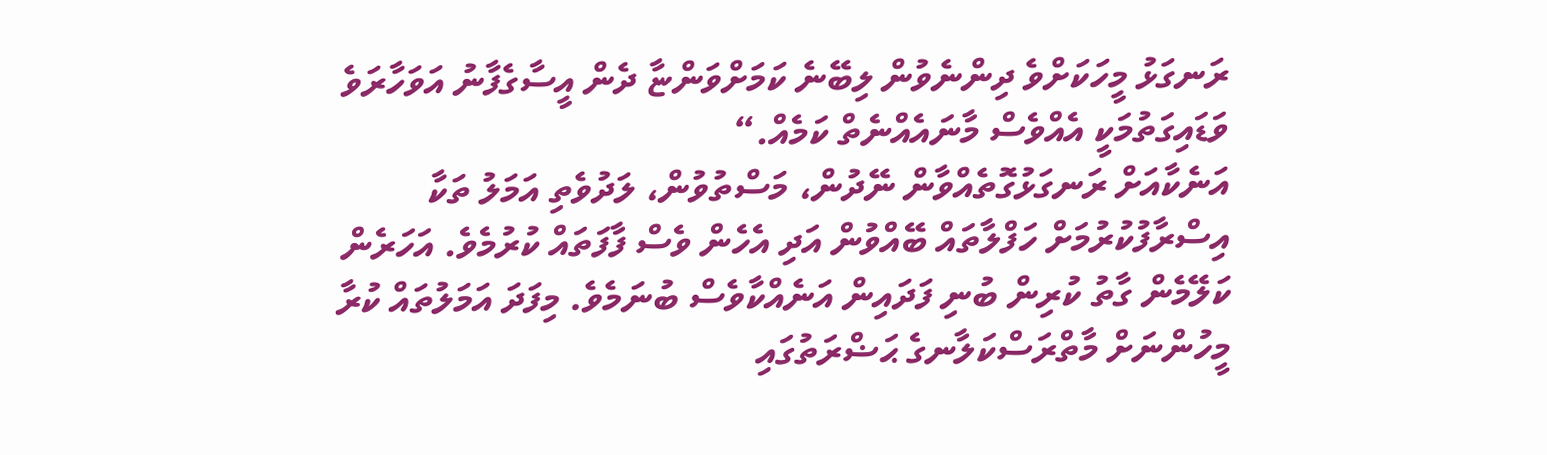ރަނގަޅު މީހަކަށްވެ ދިންނެވުން ލިބޭނެ ކަމަށްވަންޏާ ދެން އީސާގެފާނު އަވަހާރަވެ ވަޑައިގަތުމަކީ އެއްވެސް މާނައެއްނެތް ކަމެއް.“
އަނެކާއަށް ރަނގަޅުގޮތެއްވާން ނޭދުން، މަސްތުވުން، ލަދުވެތި އަމަލު ތަކާ އިސްރާފުކުރުމަށް ހަފްލާތައް ބޭއްވުން އަދި އެހެން ވެސް ފާފަތައް ކުރުމެވެ. އަހަރެން ކަލޭމެން ގާތު ކުރިން ބުނި ފަދައިން އަނެއްކާވެސް ބުނަމެވެ. މިފަދަ އަމަލުތައް ކުރާ މީހުންނަށް މާތްރަސްކަލާނގެ ޙަޟްރަތުގައި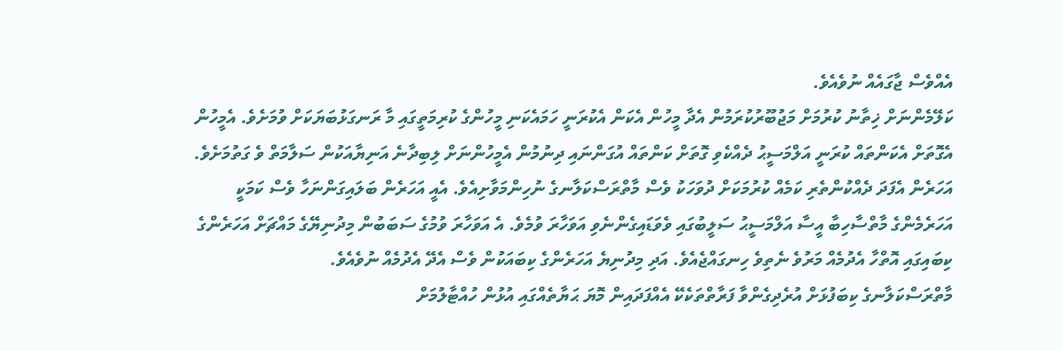އެއްވެސް ޖާގައެއް ނުވެއެވެ.
ކަލޭމެންނަށް ޚިތާނު ކުރުމަށް މަޖުބޫރުކުރަމުން އެދާ މީހުން އެކަން އެކުރަނީ ހަމައެކަނި މީހުންގެ ކުރިމަތީގައި މާ ރަނގަޅުބަޔަކަށް ވުމަށެވެ. އެމީހުން އެގޮތަށް އެކަންތައް ކުރަނީ އަލްމަސީޙު ދެއްކެވި ގޮތަށް ކަންތައް އުގަންނައި ދިނުމުން އެމީހުންނަށް ލިބިދާނެ އަނިޔާއަކުން ސަލާމަތް ވެ ގަތުމަށެވެ.
އަހަރެން އެފަދަ ދެއްކުންތެރި ކަމެއް ކުރުމަކަށް ދުވަހަކު ވެސް މާތްރަސްކަލާނގެ ނުހިންމަވާށިއެވެ. އެއީ އަހަރެން ބަލައިގަންނަހާ ވެސް ކަމަކީ އަހަރެމެންގެ މާތްސާހިބާ އީސާ އަލްމަސީޙު ސަލީބުގައި ވެވަޑައިގެންނެވި އަވަހާރަ ވުމެވެ. އެ އަވަހާރަ ވުމުގެ ސަބަބުން މިދުނިޔޭގެ މައްޗަށް އަހަރެންގެ ކިބައިގައި އޮތްހާ އެދުމެއް މަރުވެ ނެތިވެ ހިނގައްޖެއެވެ. އަދި މިދުނިޔެ އަހަރެންގެ ކިބައަކުން ވެސް އެދޭ އެދުމެއް ނުވެއެވެ.
މާތްރަސްކަލާނގެ ކިބަފުޅަށް އުރެދިގެންވާ ފަރާތްތަކެކޭ އެއްފަދައިން މޮޔަ ޙަޔާތެއްގައި އުޅުން ހުއްޓާލުމަށް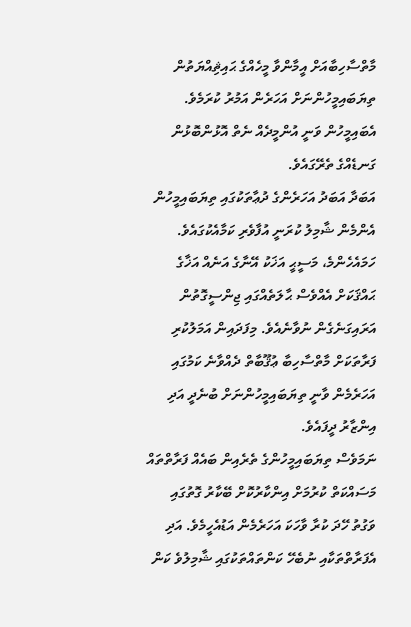މާތްސާހިބާއަށް އީމާންވާ މީހެއްގެ ޙައިޘިއްޔަތުން ތިޔަބައިމީހުންނަށް އަހަރެން އަމުރު ކުރަމެވެ. އެބައިމީހުން ވަނީ އުންމީދެއް ނެތް އޮޅުންބޮޅުން ގަނޑެއްގެ ތެރޭގައެވެ.
އަބަދާ އަބަދު އަހަރެންގެ ދުޢާތަކުގައި ތިޔަބައިމީހުން އެންމެން ޝާމިލު ކުރަނީ އުފާވެރި ކަމާއެކުގައެވެ.
ހަމައެހެންމެ، މަސީޙީ އަޚަކު އޭނާގެ އަނެއް އަޚާގެ ޙައްޤަކަށް އެއްވެސް ޙާލަތެއްގައި ޖިންސީގޮތުން އަރައިގަނެގެން ނުވާނެއެވެ. މިފަދައިން އަމަލުކުރި ފަރާތަކަށް މާތްސާހިބާ ޢުޤޫބާތް ދެއްވާނެ ކަމުގައި އަހަރެމެން ވާނީ ތިޔަބައިމީހުންނަށް ބުނެދީ އަދި އިންޒާރު ދީފައެވެ.
ނަމަވެސް ތިޔަބައިމީހުންގެ ތެރެއިން ބައެއް ފަރާތްތައް މަސައްކަތް ކުރުމަށް އިންކާރުކޮށް ބޭކާރު ގޮތުގައި ވަގުތު ހޭދަ ކުރާ ވާހަކަ އަހަރެމެން އަޑުއެހީމެވެ. އަދި އެފަރާތްތަކާއި ނުބެހޭ ކަންތައްތަކުގައި ޝާމިލުވެ ކަން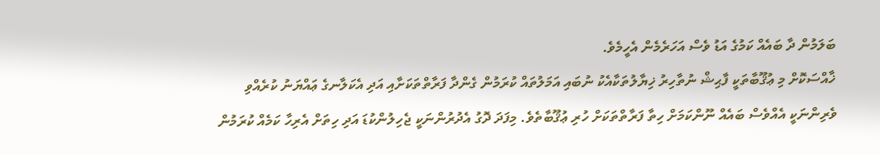ބަލަމުން ދާ ބައެއް ކަމުގެ އަޑު ވެސް އަހަރެމެން އެހީމެވެ.
ޚާއްސަކޮށް މި ޢުޤޫބާތަކީ ފާޙިޝް ނުތާހިރު ޚިޔާލުތަކާއެކު ނުބައި އަމަލުތައް ކުރަމުން ގެންދާ ފަރާތްތަކަށާއި އަދި އެކަލާނގެ ޢައްޔަނު ކުރެއްވި ވެރިންނަކީ އެއްވެސް ބައެއް ނޫންކަމަށް ހިތާ ފަރާތްތަކަށް ހުރި ޢުޤޫބާތެވެ. މިފަދަ ދޮގު އެދުރުންނަކީ ޖެހިލުންކުޑަ އަދި ހިތަށް އެރިހާ ކަމެއް ކުރަމުން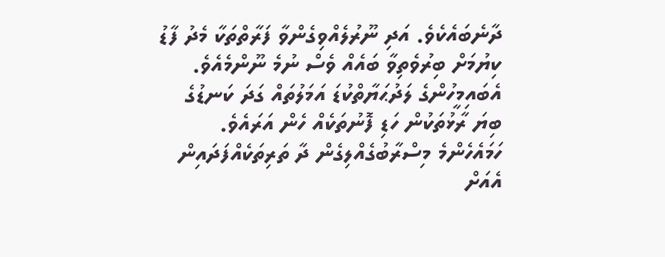ދާނެބައެކެވެ. އަދި ނޫރުލެއްވިގެންވާ ފަރާތްތަކާ މެދު ފާޑު ކިޔުމަށް ބިރުވެތިވާ ބައެއް ވެސް ނުމެ ނޫންމެއެވެ.
އެބައިމީހުންގެ ލަދުޙަޔާތްކުޑަ އަމަލުތައް ގަދަ ކަނޑުގެ ބިޔަ ރާޅުތަކުން ހަޑި ފޮނުތަކެއް ހެން އަރައެވެ. ހަމައެހެންމެ މިސްރާބުގެއްލިގެން ދާ ތަރިތަކެއްފަދައިން އެއަށް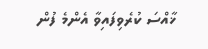ޚާއްސަ ކުރެވިފައިވާ އެންމެ ފުން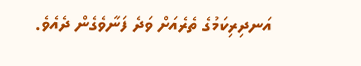އަނދިރިކަމުގެ ތެރެއަށް ވަދެ ފަނާވެގެން ދެއެވެ.